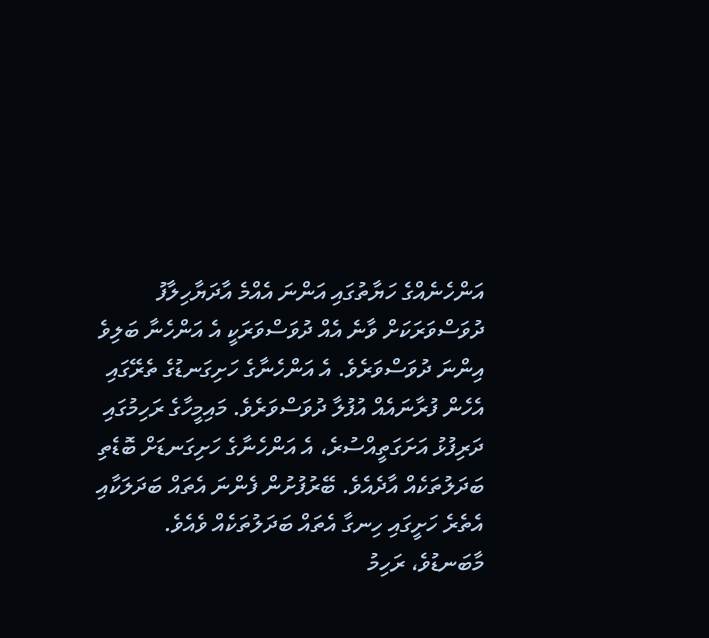އަންހެނެއްގެ ހަޔާތުގައި އަންނަ އެއްމެ އާދަޔާހިލާފު ދުވަސްވަރަކަށް ވާނެ އެއް ދުވަސްވަރަކީ އެ އަންހެނާ ބަލިވެ އިންނަ ދުވަސްވަރެވެ. އެ އަންހެނާގެ ހަށިގަނޑުގެ ތެރޭގައި އެހެން ފުރާނައެއް އުފުލާ ދުވަސްވަރެވެ. މައިމީހާގެ ރަހިމުގައި ދަރިފުޅު އަށަގަތީއްސުރެ، އެ އަންހެނާގެ ހަށިގަނޑަށް ބޮޑެތި ބަދަލުތަކެއް އާދެއެވެ. ބޭރުފުށުން ފެންނަ އެތައް ބަދަލަކާއި އެތެރެ ހަށީގައި ހިނގާ އެތައް ބަދަލުތަކެއް ވެއެވެ.
މާބަނޑުވެ، ރަހިމު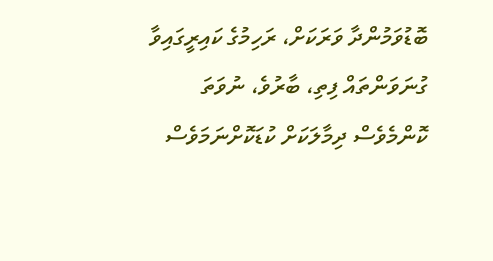ބޮޑުވަމުންދާ ވަރަކަށް، ރަހިމުގެ ކައިރީގައިވާ ގުނަވަންތައް ފިތި، ބާރުވެ، ނުވަތަ ކޮންމެވެސް ދިމާލަކަށް ކުޑަކޮށްނަމަވެސް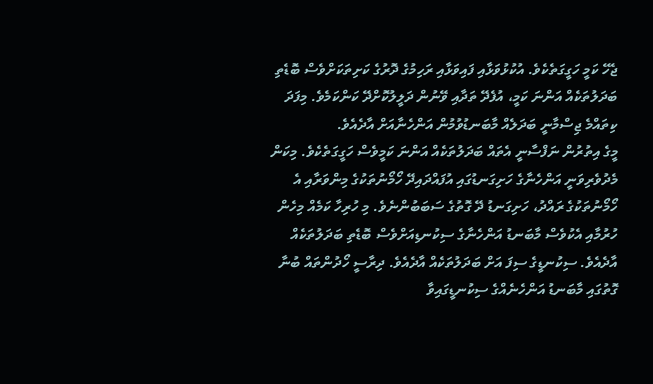ޖެހޭ ކަމީ ހަގީގަތެކެވެ. އުކުޅުވަޅާއި ފައިވަޅާއި ރަހިމުގެ ދޮރުގެ ކަށިތަކަށްވެސް ބޮޑެތި ބަދަލުތަކެއް އަންނަ ކަމީ، އުފެދޭ ތަދާއި ވޭނުން ދަލީލުކޮށްދޭ ކަންކަމެވެ. މިފަދަ ކިތައްމެ ޖިސްމާނީ ބަދަލެއް މާބަނޑުވުމުން އަންހެނާއަށް އާދެއެވެ.
މީގެ އިތުރުން ނަފްސާނީ އެތައް ބަދަލުތަކެއް އަންނަ ކަމީވެސް ހަގީގަތެކެވެ. މިކަން މެދުވެރިވަނީ އަންހެނާގެ ހަށިގަނޑުގައި އުފައްދައިދޭ ހޯމޯނުތަކުގެ މިންވަރާއި އެ ހޯމޯނުތަކުގެ ރައްދު، ހަށިގަނޑު ދޭ ގޮތުގެ ސަބަބުންނެވެ. މި ހުރިހާ ކަމެއް މިހެން ހުރުމާއި އެކުވެސް މާބަނޑު އަންހެނާގެ ސިކުނޑިއަށްވެސް ބޮޑެތި ބަދަލުތަކެއް އާދެއެވެ. ސިކުނޑީގެ ސިފަ އަށް ބަދަލުތަކެއް އާދެއެވެ. ދިރާސީ ހޯދުންތައް ބުނާ ގޮތުގައި މާބަނޑު އަންހެނެއްގެ ސިކުނޑީގައިވާ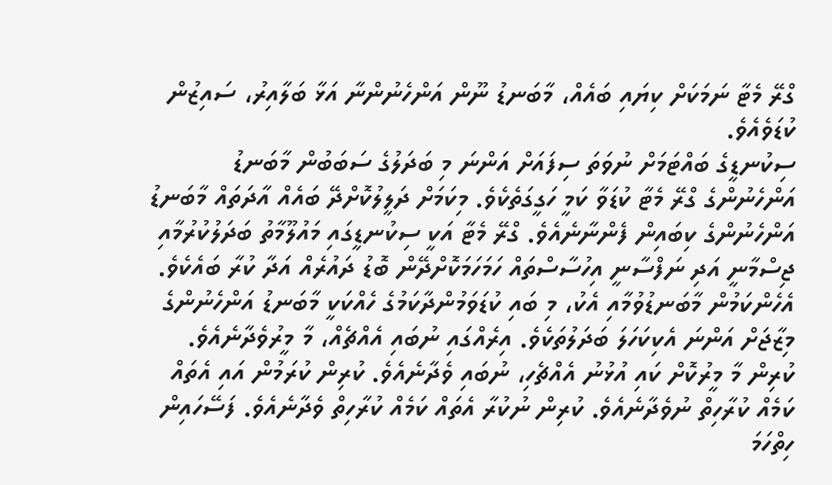ގްރޭ މެޓާ ނަމަކަށް ކިޔައި ބައެއް، މާބަނޑު ނޫން އަންހެނުންނާ އަޅާ ބަލާއިރު، ސައިޒުން ކުޑަވެއެވެ.
ސިކުނޑީގެ ބައްޓަމަށް ނުވަތަ ސިފައަށް އަންނަ މި ބަދަލުގެ ސަބަބުން މާބަނޑު އަންހެނުންގެ ގްރޭ މެޓާ ކުޑަވާ ކަމީ ހަގީގަތެކެވެ. މިކަމަށް ދަލީލުކޮށްދޭ ބައެއް އާދަތައް މާބަނޑު އަންހެނުންގެ ކިބައިން ފެންނާނެއެވެ. ގްރޭ މެޓާ އަކީ ސިކުނޑީގައި މައުލޫމާތު ބަދަލުކުރުމާއި ޖިސްމާނީ އަދި ނަފްސާނީ އިހުސާސްތައް ހަމަހަމަކޮށްދޭން ބޮޑު ދައުރެއް އަދާ ކުރާ ބައެކެވެ. އެހެންކަމުން މާބަނޑުވުމާއި އެކު، މި ބައި ކުޑަވަމުންދާކަމުގެ ހެއްކަކީ މާބަނޑު އަންހެނުންގެ މިޒާޖަށް އަންނަ އެކިކަހަލަ ބަދަލުތަކެވެ. އިރެއްގައި ނުބައި އެއްޗެއް، މާ މީރުވެދާނެއެވެ. ކުރިން މާ މީރުކޮށް ކައި އުޅުނު އެއްޗެހި، ނުބައި ވެދާނެއެވެ. ކުރިން ކުރަމުން އައި އެތައް ކަމެއް ކުރާހިތް ނުވެދާނެއެވެ. ކުރިން ނުކުރާ އެތައް ކަމެއް ކުރާހިތް ވެދާނެއެވެ. ފަސޭހައިން ހިތްހަމަ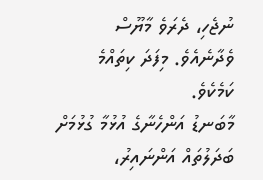ނުޖެހި، ދެރަވެ މާޔޫސް ވެދާނެއެވެ. މިފަދަ ކިތައްމެ ކަމެކެވެ.
މާބަނޑު އަންހެނާގެ އުޅުމާ ގުޅުމަށް ބަދަލުތައް އަންނައިރު،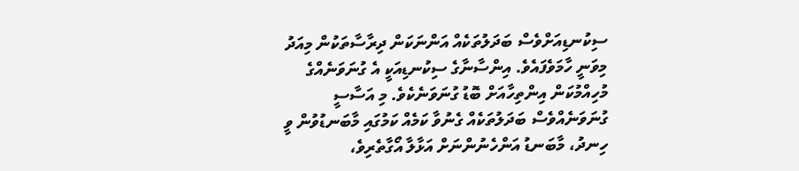ސިކުނޑިއަށްވެސް ބަދަލުތަކެއް އަންނަކަން ދިރާސާތަކުން މިއަދު މިވަނީ ހާމަވެފައެވެ. އިންސާނާގެ ސިކުނޑިއަކީ އެ ގުނަވަނެއްގެ މުހިއްމުކަން އިންތިހާއަށް ބޮޑު ގުނަވަނެކެވެ. މި އަސާސީ ގުނަވަނެއްވެސް ބަދަލުތަކެއް ގެނުވާ ކަމެއް ކަމުގައި މާބަނޑުވުން ވީ ހިނދު، މާބަނޑު އަންހެނުންނަށް އަޅާލާ އޯގާތެރިވެ،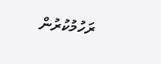ރަހުމުކުރުން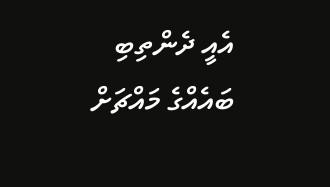އެއީ ދެންތިބި ބައެއްގެ މައްޗަށް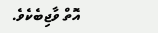އޮތް ވާޖިބެކެވެ.